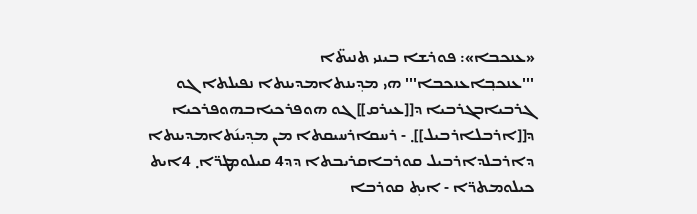«ܥܢܟܒܐ»: ܦܘܪܫܐ ܒܝܢܝ ܬܢܝܬ̈ܐ
'''ܥܢܟܒ݂ܐܥܢܟܒܐ''' ܗܝ ܡܕ݂ܝܢܬܐܡܕܝܢܬܐ ܢܦܝܠܬܐ ܓܘ ܓܪܒܝܐܒܓܪܒܝܐ ܕ[[ܥܝܪܩ]] ܓܘ ܗܘܦܪܟܝܐܒܗܘܦܪܟܝܐ ܕ[[ܐܪܒܠܐܪܒܝܠ]]܂ - ܪܚܩܐܪܚܝܩܬܐ ܡܢ ܡܕ݂ܝܢ݇ܬܐܡܕܝܢܬܐ ܕܐܪܒܠܕܐܪܒܝܠ ܩܘܪܒܐܩܪܝܒܬܐ ܕܕ4 ܩܝܠܘܡܛܪ̈ܐ܂ 4ܐܝܬ ܟܝܠܘܡܬܪ̈ܐ - ܐܝܬ݂ ܩܘܪܒܐ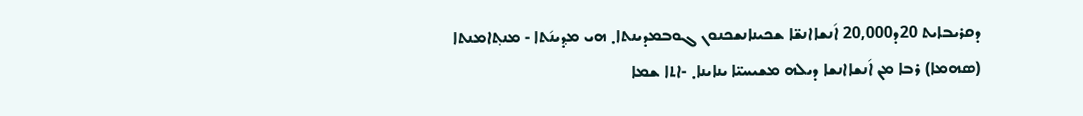ܕܩܪܝܒܐܝܬ 20ܕ20,000 ܐ݇ܢܫܐܐܢܫ̈ܐ ܫܟܝܢܐܢܫܟܢܘܢ ܓܘܒܡܕܝܢܬܐ܂ ܗܝ ܡܕ݂ܝܢ݇ܬܐ - ܡܢܬ݂ܐܡܢܬܐ (ܣܗܡܐ) ܪܒܐ ܡܢ ܐ݇ܢܫܐܐܢܫܐ ܕܝܠܗ ܡܫܝܚܝ̈ܐ ܝܢܐܝܢܐ܂ -ܐܬܐ ܫܡܐ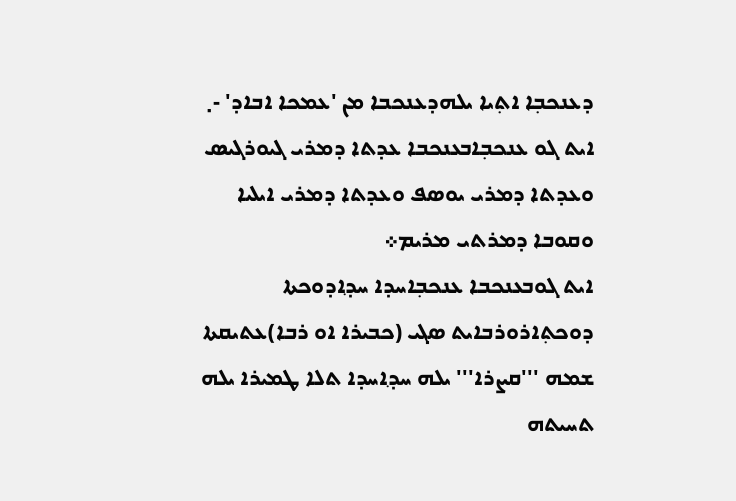ܕܥܢܟܒ݂ܐ ܐܬ݂ܝܐ ܝܠܗܕܥܢܟܒܐ ܡܢ 'ܥܡܟܐ ܐܒܐܕ' -܂ ܐܝܬ ܓܘ ܥܢܟܒ݂ܐܒܥܢܟܒܐ ܥܕܬܐ ܕܡܪܝ ܓܝܘܪܓܝܣ ܘܥܕܬܐ ܕܡܪܝ ܝܘܣܦ ܘܥܕܬܐ ܕܡܪܝ ܐܝܠܝܐ ܘܩܘܒܐ ܕܡܪܬܝ ܡܪܝܡ܀
ܐܝܬ ܓܘܒܥܢܟܒܐ ܥܢܟܒ݂ܐܚܕܐ ܚܕ݂ܐܕܘܟܬܐ ܕܘܟܬ݂ܐܪܘܪܒܐܝܬ ܣܓܝ (ܟܒܝܪܐ ܐܘ ܪܒܐ)ܥܬܝܩܬܐ ܫܡܗ '''ܩܨܪܐ''' ܝܠܗ ܚܕ݂ܐܚܕܐ ܬܠܐ ܛܡܝܪܐ ܝܠܗ ܬܚܝܬܗ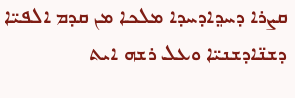ܩܨܪܐ ܕܚܕ݂ܐܕܚܕܐ ܡܠܟܐ ܡܢ ܩܕܡ ܐܠܦܝ̈ܐ ܕܫܢ̈ܐܕܫܢܝ̈ܐ ܘܥܠ ܪܫܗ ܐܝܬ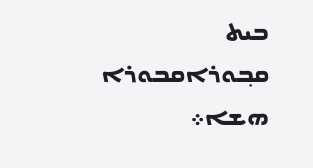ܒܝܬ ܩܒ݂ܘܪܐܩܒܘܪܐ ܗܫܐ܀